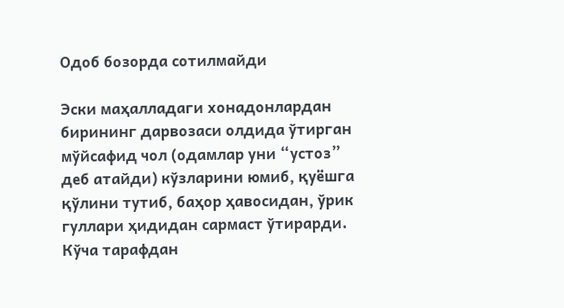Одоб бозорда сотилмайди

Эски маҳалладаги хонадонлардан бирининг дарвозаси олдида ўтирган мўйсафид чол (одамлар уни “устоз” деб атайди) кўзларини юмиб, қуёшга қўлини тутиб, баҳор ҳавосидан, ўрик гуллари ҳидидан сармаст ўтирарди. Кўча тарафдан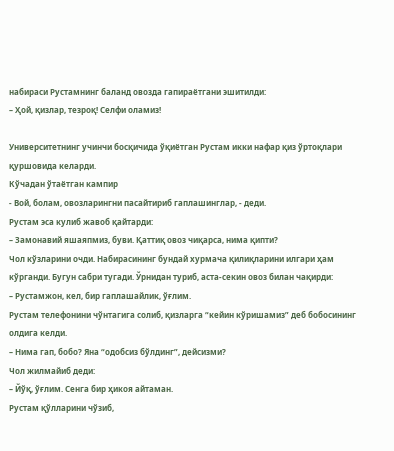набираси Рустамнинг баланд овозда гапираётгани эшитилди:
– Ҳой, қизлар, тезроқ! Селфи оламиз!

Университетнинг учинчи босқичида ўқиётган Рустам икки нафар қиз ўртоқлари қуршовида келарди.
Кўчадан ўтаётган кампир
- Вой, болам, овозларингни пасайтириб гаплашинглар, - деди.
Рустам эса кулиб жавоб қайтарди:
– Замонавий яшаяпмиз, буви. Қаттиқ овоз чиқарса, нима қипти?
Чол кўзларини очди. Набирасининг бундай хурмача қилиқларини илгари ҳам кўрганди. Бугун сабри тугади. Ўрнидан туриб, аста-секин овоз билан чақирди:
– Рустамжон, кел, бир гаплашайлик, ўғлим.
Рустам телефонини чўнтагига солиб, қизларга “кейин кўришамиз” деб бобосининг олдига келди.
– Нима гап, бобо? Яна “одобсиз бўлдинг”, дейсизми?
Чол жилмайиб деди:
– Йўқ, ўғлим. Сенга бир ҳикоя айтаман.
Рустам қўлларини чўзиб,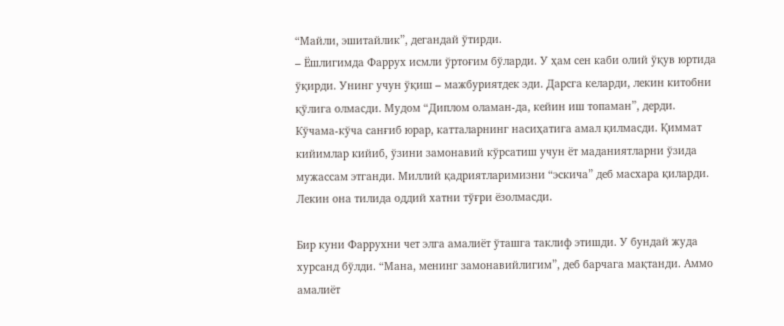“Майли, эшитайлик”, дегандай ўтирди.
– Ёшлигимда Фаррух исмли ўртоғим бўларди. У ҳам сен каби олий ўқув юртида ўқирди. Унинг учун ўқиш – мажбуриятдек эди. Дарсга келарди, лекин китобни қўлига олмасди. Мудом “Диплом оламан-да, кейин иш топаман”, дерди. Кўчама-кўча санғиб юрар, катталарнинг насиҳатига амал қилмасди. Қиммат кийимлар кийиб, ўзини замонавий кўрсатиш учун ёт маданиятларни ўзида мужассам этганди. Миллий қадриятларимизни “эскича” деб масхара қиларди. Лекин она тилида оддий хатни тўғри ёзолмасди.

Бир куни Фаррухни чет элга амалиёт ўташга таклиф этишди. У бундай жуда хурсанд бўлди. “Мана, менинг замонавийлигим”, деб барчага мақтанди. Аммо амалиёт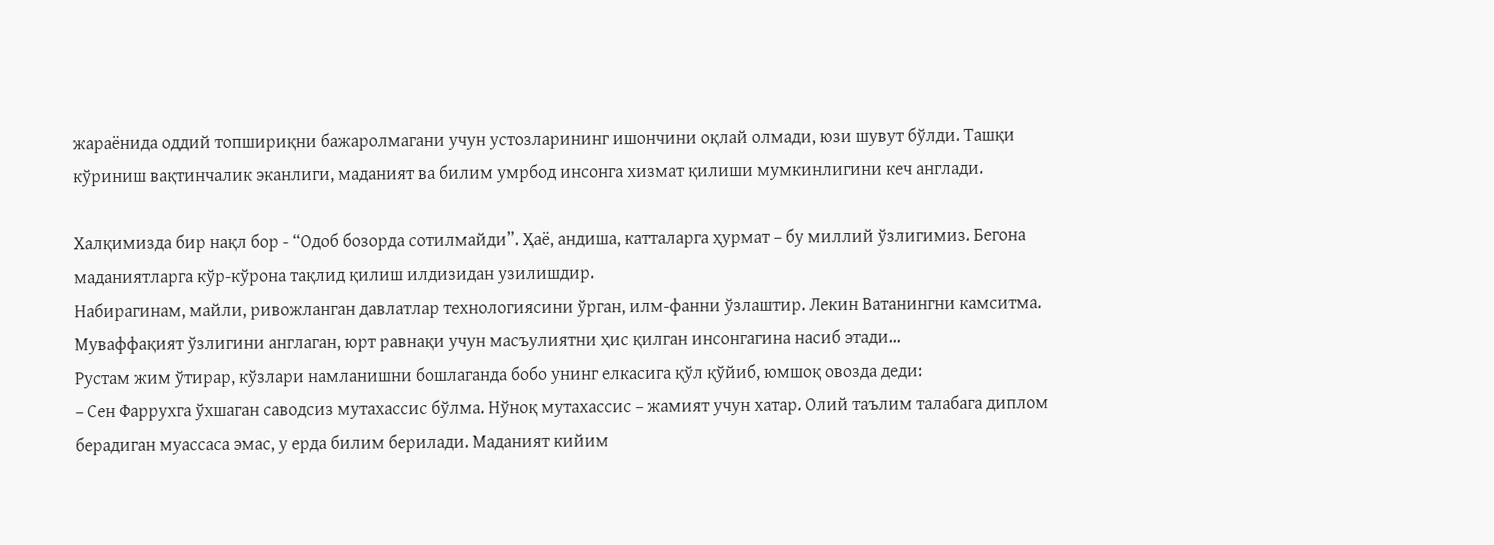жараёнида оддий топшириқни бажаролмагани учун устозларининг ишончини оқлай олмади, юзи шувут бўлди. Ташқи кўриниш вақтинчалик эканлиги, маданият ва билим умрбод инсонга хизмат қилиши мумкинлигини кеч англади.

Халқимизда бир нақл бор - “Одоб бозорда сотилмайди”. Ҳаё, андиша, катталарга ҳурмат – бу миллий ўзлигимиз. Бегона маданиятларга кўр-кўрона тақлид қилиш илдизидан узилишдир.
Набирагинам, майли, ривожланган давлатлар технологиясини ўрган, илм-фанни ўзлаштир. Лекин Ватанингни камситма. Муваффақият ўзлигини англаган, юрт равнақи учун масъулиятни ҳис қилган инсонгагина насиб этади…
Рустам жим ўтирар, кўзлари намланишни бошлаганда бобо унинг елкасига қўл қўйиб, юмшоқ овозда деди:
– Сен Фаррухга ўхшаган саводсиз мутахассис бўлма. Нўноқ мутахассис – жамият учун хатар. Олий таълим талабага диплом берадиган муассаса эмас, у ерда билим берилади. Маданият кийим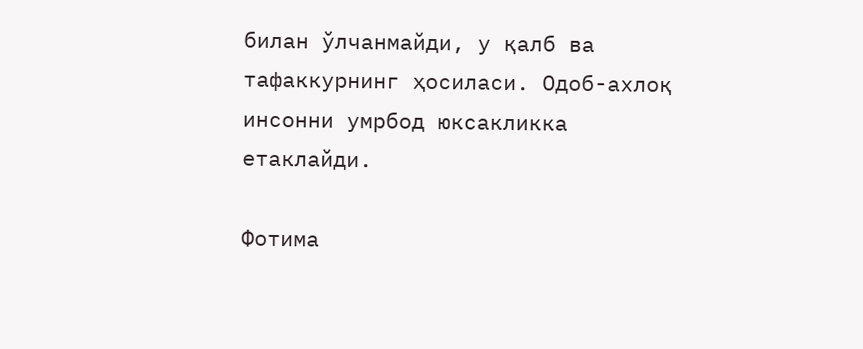билан ўлчанмайди, у қалб ва тафаккурнинг ҳосиласи. Одоб-ахлоқ инсонни умрбод юксакликка етаклайди.

Фотима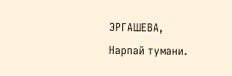ЭРГАШЕВА,
Нарпай тумани.